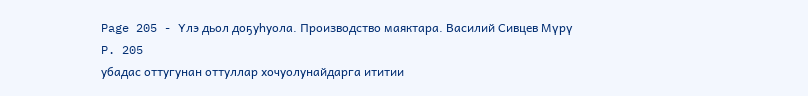Page 205 - Үлэ дьол доҕуһуола. Производство маяктара. Василий Сивцев Мүрү
P. 205
убадас оттугунан оттуллар хочуолунайдарга ититии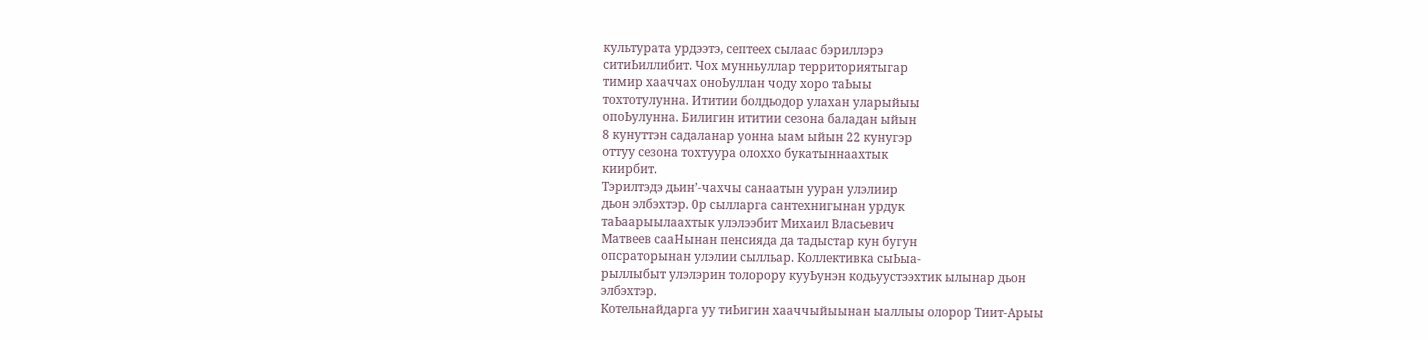культурата урдээтэ, септеех сылаас бэриллэрэ
ситиЬиллибит. Чох мунньуллар территориятыгар
тимир хааччах оноЬуллан чоду хоро таЬыы
тохтотулунна. Ититии болдьодор улахан уларыйыы
опоЬулунна. Билигин ититии сезона баладан ыйын
8 кунуттэн садаланар уонна ыам ыйын 22 кунугэр
оттуу сезона тохтуура олоххо букатыннаахтык
киирбит.
Тэрилтэдэ дьин’-чахчы санаатын ууран улэлиир
дьон элбэхтэр. 0р сылларга сантехнигынан урдук
таЬаарыылаахтык улэлээбит Михаил Власьевич
Матвеев сааНынан пенсияда да тадыстар кун бугун
опсраторынан улэлии сылльар. Коллективка сыЬыа-
рыллыбыт улэлэрин толорору кууЬунэн кодьуустээхтик ылынар дьон
элбэхтэр.
Котельнайдарга уу тиЬигин хааччыйыынан ыаллыы олорор Тиит-Арыы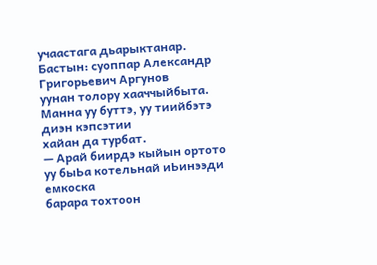учаастага дьарыктанар. Бастын: суоппар Александр Григорьевич Аргунов
уунан толору хааччыйбыта. Манна уу буттэ, уу тиийбэтэ диэн кэпсэтии
хайан да турбат.
— Арай биирдэ кыйын ортото уу быЬа котельнай иЬинээди емкоска
барара тохтоон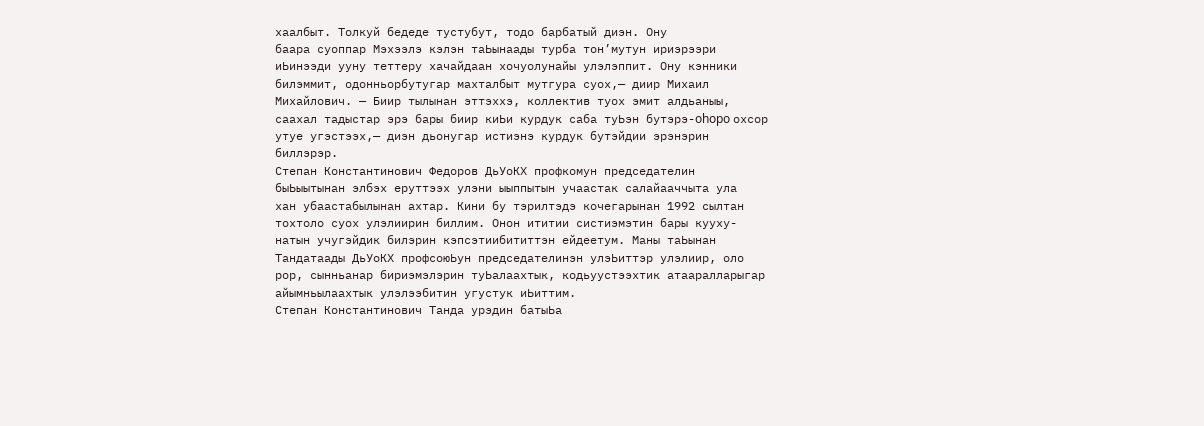хаалбыт. Толкуй бедеде тустубут, тодо барбатый диэн. Ону
баара суоппар Мэхээлэ кэлэн таЬынаады турба тон’мутун ириэрээри
иЬинээди ууну теттеру хачайдаан хочуолунайы улэлэппит. Ону кэнники
билэммит, одонньорбутугар махталбыт мутгура суох,— диир Михаил
Михайлович. — Биир тылынан эттэххэ, коллектив туох эмит алдьаныы,
саахал тадыстар эрэ бары биир киЬи курдук саба туЬэн бутэрэ-ohopo охсор
утуе угэстээх,— диэн дьонугар истиэнэ курдук бутэйдии эрэнэрин
биллэрэр.
Степан Константинович Федоров ДьУоКХ профкомун председателин
быЬыытынан элбэх еруттээх улэни ыыппытын учаастак салайааччыта ула
хан убаастабылынан ахтар. Кини бу тэрилтэдэ кочегарынан 1992 сылтан
тохтоло суох улэлиирин биллим. Онон ититии систиэмэтин бары кууху-
натын учугэйдик билэрин кэпсэтиибититтэн ейдеетум. Маны таЬынан
Тандатаады ДьУоКХ профсоюЬун председателинэн улэЬиттэр улэлиир, оло
рор, сынньанар бириэмэлэрин туЬалаахтык, кодьуустээхтик атааралларыгар
айымньылаахтык улэлээбитин угустук иЬиттим.
Степан Константинович Танда урэдин батыЬа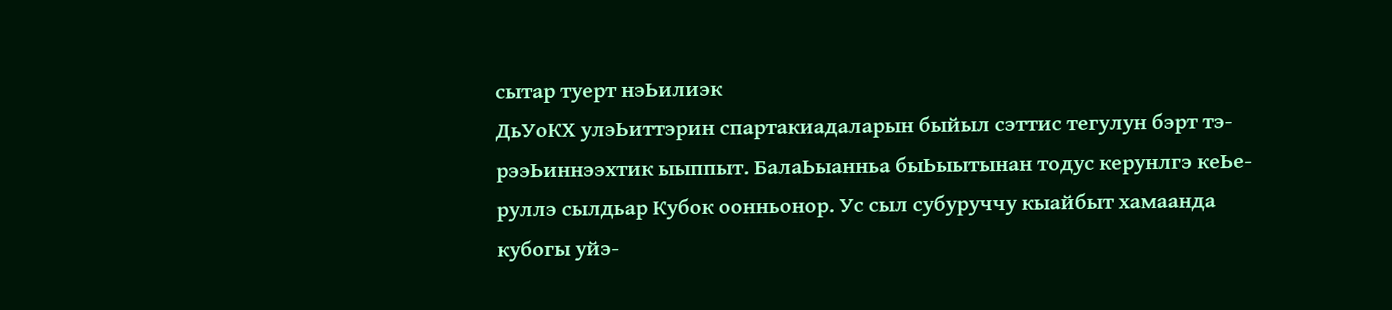сытар туерт нэЬилиэк
ДьУоКХ улэЬиттэрин спартакиадаларын быйыл сэттис тегулун бэрт тэ-
рээЬиннээхтик ыыппыт. БалаЬыанньа быЬыытынан тодус керунлгэ кеЬе-
руллэ сылдьар Кубок оонньонор. Ус сыл субуруччу кыайбыт хамаанда
кубогы уйэ-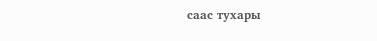саас тухары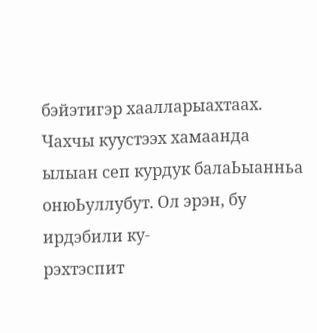бэйэтигэр хаалларыахтаах. Чахчы куустээх хамаанда
ылыан сеп курдук балаЬыанньа онюЬуллубут. Ол эрэн, бу ирдэбили ку-
рэхтэспит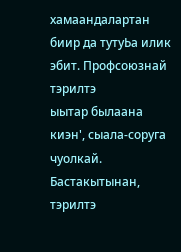хамаандалартан биир да тутуЬа илик эбит. Профсоюзнай тэрилтэ
ыытар былаана киэн', сыала-соруга чуолкай.
Бастакытынан, тэрилтэ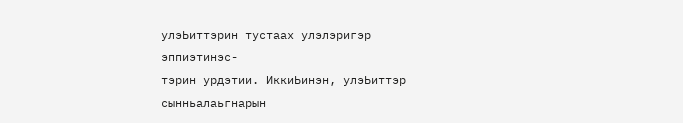улэЬиттэрин тустаах улэлэригэр эппиэтинэс-
тэрин урдэтии. ИккиЬинэн, улэЬиттэр сынньалаьгнарын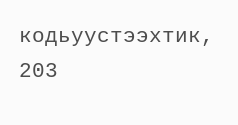кодьуустээхтик,
203